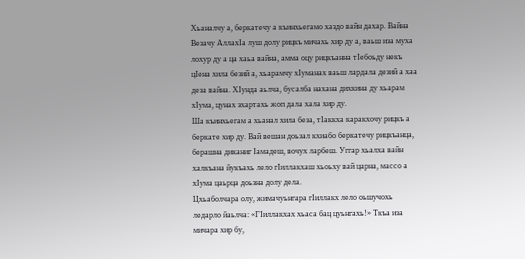Хьаналчу а, беркатечу а къинхьегамо хаздо вайн дахар. Вайна Везачу АллахIа луш долу рицкъ мичахь хир ду а, ваьш иза муха лохур ду а ца хаьа вайна, амма оцу рицкъанна тIебоьду некъ цIена хила безий а, хьарамчу хIуманах ваьш лардала дезий а хаа деза вайна. ХIунда аьлча, бусалба нахана дихкина ду хьарам хIума, цунах эхартахь жоп дала хала хир ду.
Ша къинхьегам а хьанал хила беза, тIаккха каракхочу рицкъ а беркате хир ду. Вай вешан доьзал кхиабо беркатечу рицкъанца, берашна диканиг Iамадеш, вочух ларбеш. Уггар хьалха вайн халкъана йукъахь лело гIиллакхаш хьоьху вай царна, массо а хIума цаьрца доьзна долу дела.
Цхьаболчара олу, жимачуьнгара гIиллакх лело оьшучохь ледарло йаьлча: «ГIиллакхах хьаса бац цуьнгахь!» Ткъа иза мичара хир бу,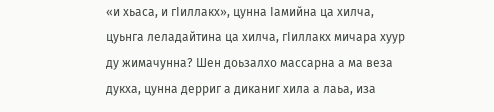«и хьаса, и гIиллакх», цунна Iамийна ца хилча, цуьнга леладайтина ца хилча, гIиллакх мичара хуур ду жимачунна? Шен доьзалхо массарна а ма веза дукха, цунна дерриг а диканиг хила а лаьа, иза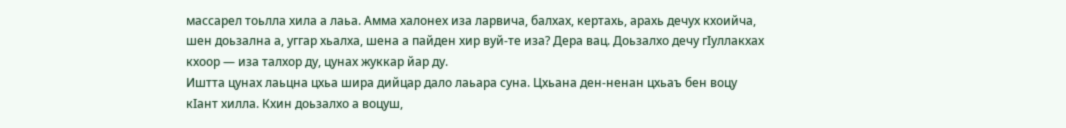массарел тоьлла хила а лаьа. Амма халонех иза ларвича, балхах, кертахь, арахь дечух кхоийча, шен доьзална а, уггар хьалха, шена а пайден хир вуй-те иза? Дера вац. Доьзалхо дечу гIуллакхах кхоор — иза талхор ду, цунах жуккар йар ду.
Иштта цунах лаьцна цхьа шира дийцар дало лаьара суна. Цхьана ден-ненан цхьаъ бен воцу кIант хилла. Кхин доьзалхо а воцуш,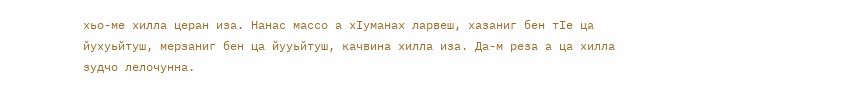хьо-ме хилла церан иза. Нанас массо а хIуманах ларвеш, хазаниг бен тIе ца йухуьйтуш, мерзаниг бен ца йууьйтуш, качвина хилла иза. Да-м реза а ца хилла зудчо лелочунна.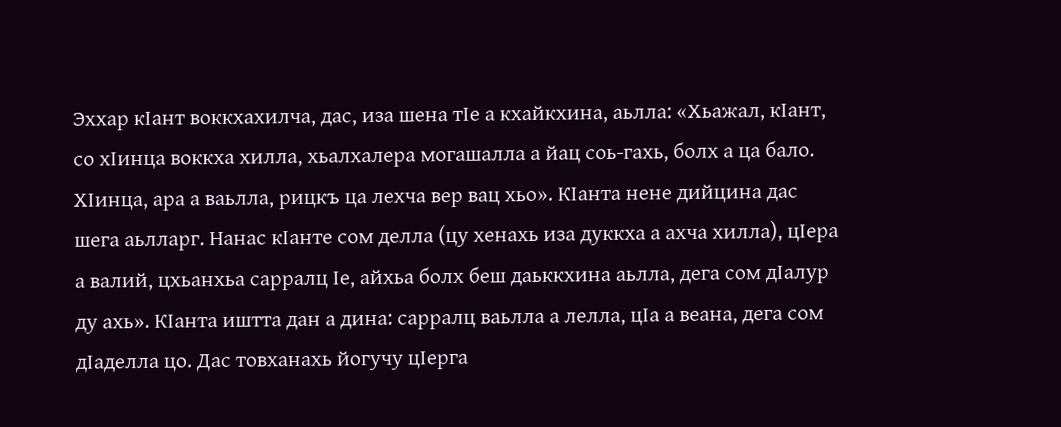Эххар кIант воккхахилча, дас, иза шена тIе а кхайкхина, аьлла: «Хьажал, кIант, со хIинца воккха хилла, хьалхалера могашалла а йац соь-гахь, болх а ца бало. ХIинца, ара а ваьлла, рицкъ ца лехча вер вац хьо». КIанта нене дийцина дас шега аьлларг. Нанас кIанте сом делла (цу хенахь иза дуккха а ахча хилла), цIера а валий, цхьанхьа сарралц Iе, айхьа болх беш даьккхина аьлла, дега сом дIалур ду ахь». КIанта иштта дан а дина: сарралц ваьлла а лелла, цIа а веана, дега сом дIаделла цо. Дас товханахь йогучу цIерга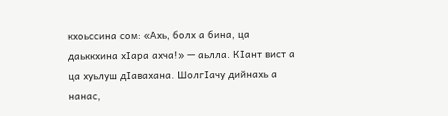кхоьссина сом: «Ахь, болх а бина, ца даьккхина хIара ахча!» — аьлла. КIант вист а ца хуьлуш дIавахана. ШолгIачу дийнахь а нанас,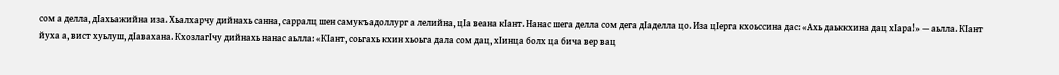сом а делла, дIахьажийна иза. Хьалхарчу дийнахь санна, сарралц шен самукъадоллург а лелийна, цIа веана кIант. Нанас шега делла сом дега дIаделла цо. Иза цIерга кхоьссина дас: «Ахь даьккхина дац хIара!» — аьлла. КIант йуха а, вист хуьлуш, дIавахана. КхозлагIчу дийнахь нанас аьлла: «КIант, соьгахь кхин хьоьга дала сом дац, хIинца болх ца бича вер вац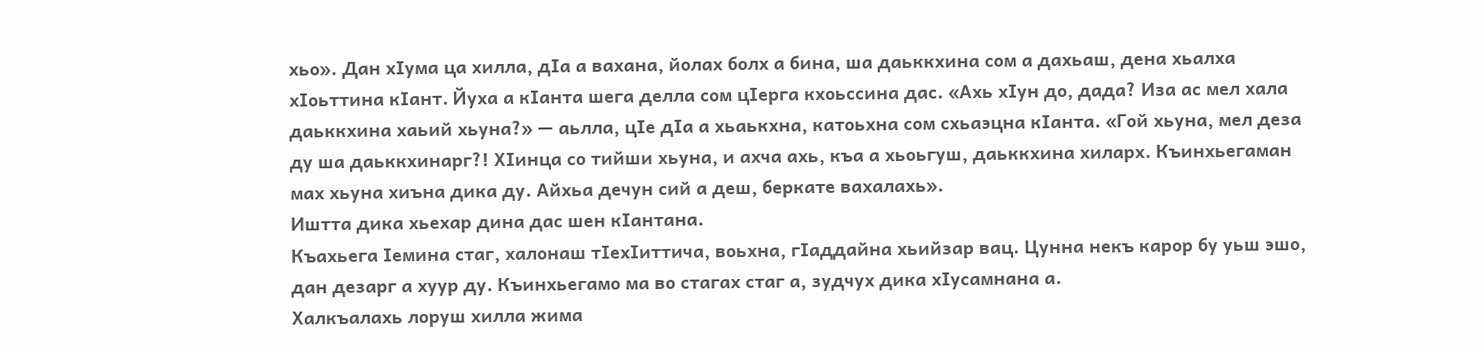хьо». Дан хIума ца хилла, дIа а вахана, йолах болх а бина, ша даьккхина сом а дахьаш, дена хьалха хIоьттина кIант. Йуха а кIанта шега делла сом цIерга кхоьссина дас. «Ахь хIун до, дада? Иза ас мел хала даьккхина хаьий хьуна?» — аьлла, цIе дIа а хьаькхна, катоьхна сом схьаэцна кIанта. «Гой хьуна, мел деза ду ша даьккхинарг?! ХIинца со тийши хьуна, и ахча ахь, къа а хьоьгуш, даьккхина хиларх. Къинхьегаман мах хьуна хиъна дика ду. Айхьа дечун сий а деш, беркате вахалахь».
Иштта дика хьехар дина дас шен кIантана.
Къахьега Iемина стаг, халонаш тIехIиттича, воьхна, гIаддайна хьийзар вац. Цунна некъ карор бу уьш эшо, дан дезарг а хуур ду. Къинхьегамо ма во стагах стаг а, зудчух дика хIусамнана а.
Халкъалахь лоруш хилла жима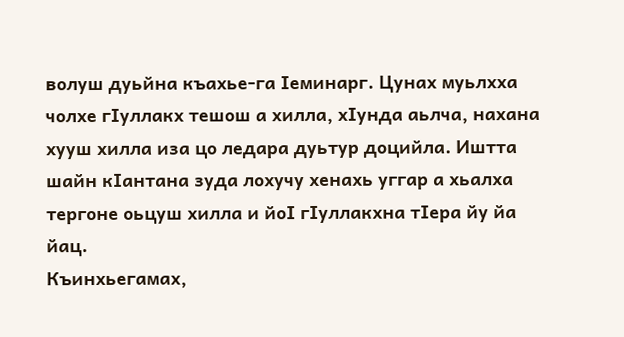волуш дуьйна къахье-га Iеминарг. Цунах муьлхха чолхе гIуллакх тешош а хилла, хIунда аьлча, нахана хууш хилла иза цо ледара дуьтур доцийла. Иштта шайн кIантана зуда лохучу хенахь уггар а хьалха тергоне оьцуш хилла и йоI гIуллакхна тIера йу йа йац.
Къинхьегамах,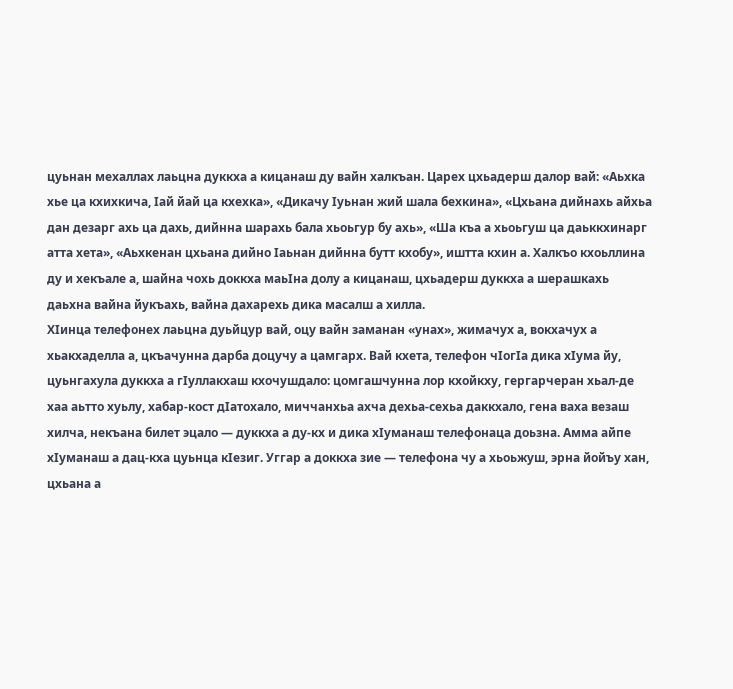цуьнан мехаллах лаьцна дуккха а кицанаш ду вайн халкъан. Царех цхьадерш далор вай: «Аьхка хье ца кхихкича, Iай йай ца кхехка», «Дикачу Iуьнан жий шала бехкина», «Цхьана дийнахь айхьа дан дезарг ахь ца дахь, дийнна шарахь бала хьоьгур бу ахь», «Ша къа а хьоьгуш ца даьккхинарг атта хета», «Аьхкенан цхьана дийно Iаьнан дийнна бутт кхобу», иштта кхин а. Халкъо кхоьллина ду и хекъале а, шайна чохь доккха маьIна долу а кицанаш, цхьадерш дуккха а шерашкахь даьхна вайна йукъахь, вайна дахарехь дика масалш а хилла.
ХIинца телефонех лаьцна дуьйцур вай, оцу вайн заманан «унах», жимачух а, вокхачух а хьакхаделла а, цкъачунна дарба доцучу а цамгарх. Вай кхета, телефон чIогIа дика хIума йу, цуьнгахула дуккха а гIуллакхаш кхочушдало: цомгашчунна лор кхойкху, гергарчеран хьал-де хаа аьтто хуьлу, хабар-кост дIатохало, миччанхьа ахча дехьа-сехьа даккхало, гена ваха везаш хилча, некъана билет эцало — дуккха а ду-кх и дика хIуманаш телефонаца доьзна. Амма айпе хIуманаш а дац-кха цуьнца кIезиг. Уггар а доккха зие — телефона чу а хьоьжуш, эрна йойъу хан, цхьана а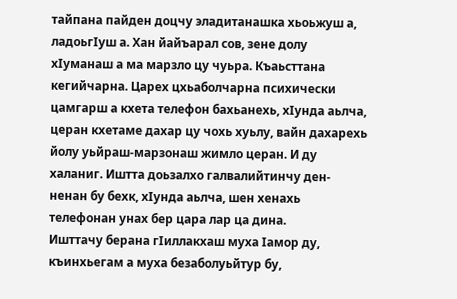тайпана пайден доцчу эладитанашка хьоьжуш а, ладоьгIуш а. Хан йайъарал сов, зене долу хIуманаш а ма марзло цу чуьра. Къаьсттана кегийчарна. Царех цхьаболчарна психически цамгарш а кхета телефон бахьанехь, хIунда аьлча, церан кхетаме дахар цу чохь хуьлу, вайн дахарехь йолу уьйраш-марзонаш жимло церан. И ду халаниг. Иштта доьзалхо галвалийтинчу ден-ненан бу бехк, хIунда аьлча, шен хенахь телефонан унах бер цара лар ца дина.
Ишттачу берана гIиллакхаш муха Iамор ду, къинхьегам а муха безаболуьйтур бу,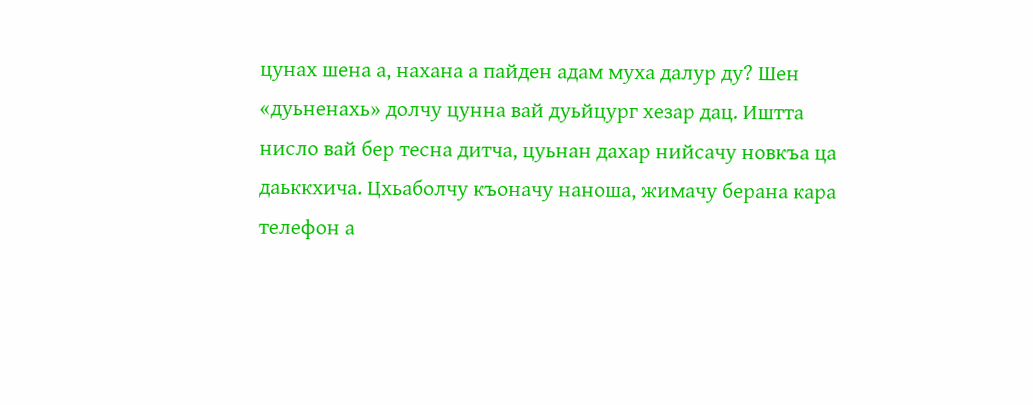цунах шена а, нахана а пайден адам муха далур ду? Шен «дуьненахь» долчу цунна вай дуьйцург хезар дац. Иштта нисло вай бер тесна дитча, цуьнан дахар нийсачу новкъа ца даьккхича. Цхьаболчу къоначу наноша, жимачу берана кара телефон а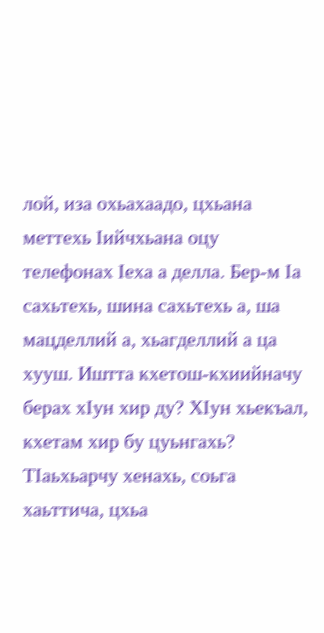лой, иза охьахаадо, цхьана меттехь Iийчхьана оцу телефонах Iеха а делла. Бер-м Iа сахьтехь, шина сахьтехь а, ша мацделлий а, хьагделлий а ца хууш. Иштта кхетош-кхиийначу берах хIун хир ду? ХIун хьекъал, кхетам хир бу цуьнгахь?
ТIаьхьарчу хенахь, соьга хаьттича, цхьа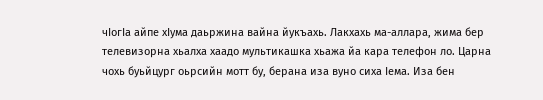чIогIа айпе хIума даьржина вайна йукъахь. Лакхахь ма-аллара, жима бер телевизорна хьалха хаадо мультикашка хьажа йа кара телефон ло. Царна чохь буьйцург оьрсийн мотт бу, берана иза вуно сиха Iема. Иза бен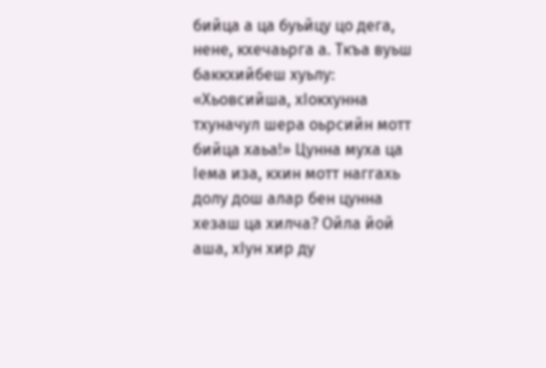бийца а ца буьйцу цо дега, нене, кхечаьрга а. Ткъа вуьш баккхийбеш хуьлу: «Хьовсийша, хIокхунна тхуначул шера оьрсийн мотт бийца хаьа!» Цунна муха ца Iема иза, кхин мотт наггахь долу дош алар бен цунна хезаш ца хилча? Ойла йой аша, хIун хир ду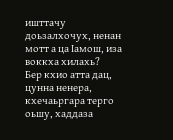ишттачу доьзалхочух, ненан мотт а ца Iамош, иза воккха хилахь?
Бер кхио атта дац, цунна ненера, кхечаьргара терго оьшу, хаддаза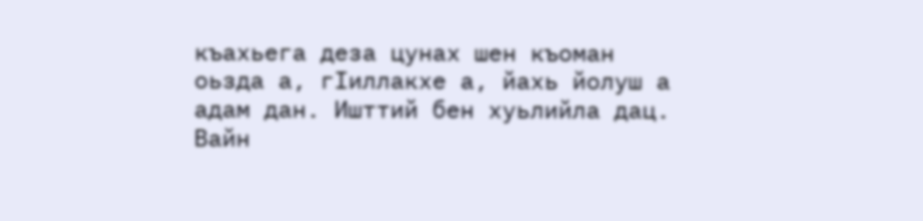къахьега деза цунах шен къоман оьзда а, гIиллакхе а, йахь йолуш а адам дан. Ишттий бен хуьлийла дац. Вайн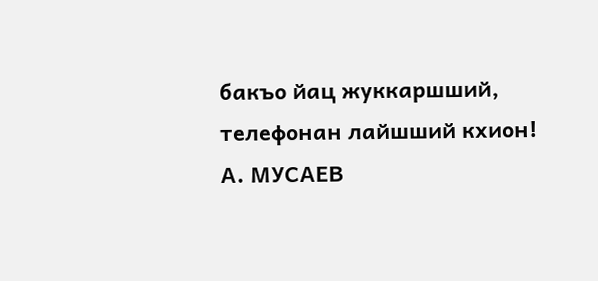бакъо йац жуккаршший, телефонан лайшший кхион!
А. МУСАЕВ